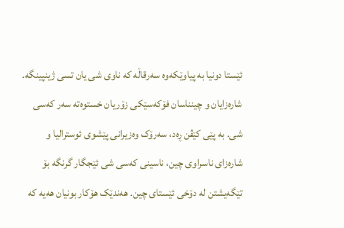ئێستا دونیا بە پیاوێکەوە سەرقاڵە کە ناوی شی یان تسی ژینپینگە. شارەزایان و چینناسان فۆکەسێکی زۆریان خستوەتە سەر کەسی شی. بە پێی کێڤن ڕەد، سەرۆک وەزیرانی پێشوی ئوسترالیا و شارەزای ناسراوی چین، ناسینی کەسی شی ئێجگار گرنگە بۆ تێگەیشتن لە دۆخی ئێستای چین. هەندێک هۆکار بونیان هەیە کە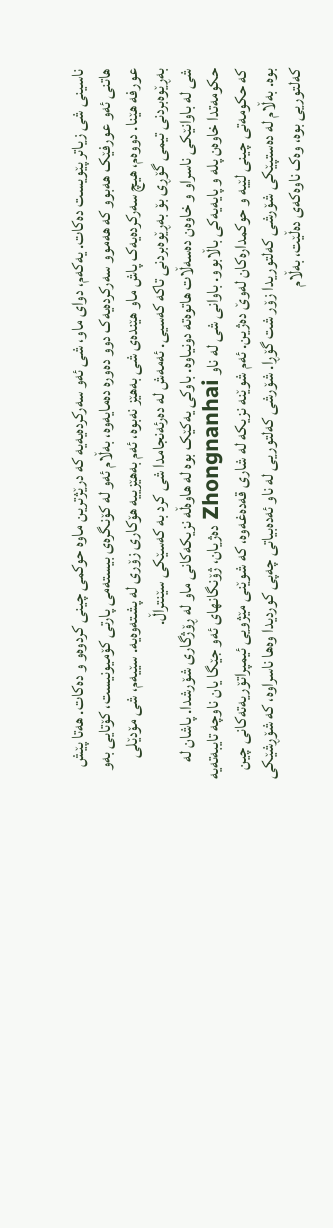ناسینی شی زیاتر پێویست دەکات. یەکەم، دوای ماو، شی ئەو سەرکردەیەیە کە درێژترین ماوە حوکمی چینی کردوەو و دەکات. هەتا پێش هاتنی ئەو عورفێک هەبوو کە هەموو سەرکردەیەک دوو دەورە دەمایەوە، بەڵام ئەو لە کۆنگرەی بیستەمی پارتی کۆمیونیست، کۆتایی بەو عورفە هێنا. دووەم، هیچ سەرکردەیەک پاش ماو هێندەی شی بەهێز نەبوە، ئەم بەهێزییە هۆکاری زۆری لە پشتەوەیە. سێیەم، شی مۆدێلی بەڕێوەبردنی تیمی گۆڕی بۆ بەڕێوەبردنی تاکە کەسیی. ئەمەش لە دەرئەنجامدا شی کرد بە کەسێکی سێنتراڵ.
شی لە باوانێکی ناسراو و خاوەن دەسەڵات هاتوەتە دونیاوە. باوکی یەکێک بوە لە هاوەڵە نزیکەکانی ماو لە ڕۆژگاری شۆرشدا. پاشان لە حکومەتدا خاوەن پلە و پایەیەکی باڵابوو. باوانی شی لە ناو Zhongnanhai دەژیان، ژۆنگانهای ئەو جێگا یان ناوچە تایبەتەیە کە حکومەتی چینی لێیە و حوکمدارەکان لەوێ دەژین. ئەم شوێنە نزیکە لە شاری قەدەغەوە، کە شوێنی مێژویی ئیمپراتۆریەتەکانی چین بوە. بەڵام لە دەستپێکی شۆرشی کەلتوریدا زۆر شت گۆڕا. شۆرشی کەلتوریی لە ناو ئەدەبیاتی چەپی کوردیدا وەها ناسراوە، کە شۆڕشێکی کەلتوریی بوە، وەک ناوەکەی دەڵێت، بەڵام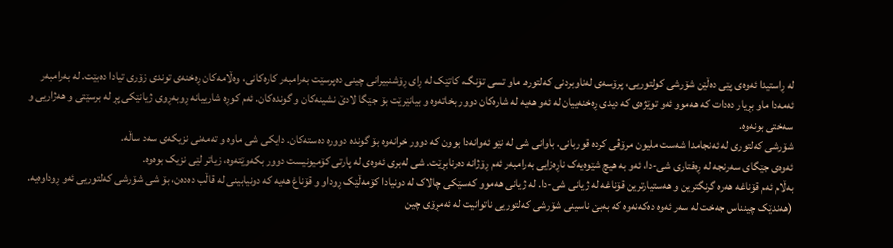لە ڕاستیدا ئەوەی پێی دەڵێن شۆرشی کولتوریی، پرۆسەی لەناوبردنی کەلتورە. ماو تسی تۆنگ، کاتێک لە ڕای ڕۆشنبیرانی چینی دەپرسێت بەرامبەر کارەکانی، وەڵامەکان ڕەخنەی توندی زۆری تیادا دەبێت. لە بەرامبەر ئەمەدا ماو بڕیار دەدات کە هەموو ئەو توێژەی کە دیدی ڕەخنەییان لە ئەو هەیە لە شارەکان دوور بخاتەوە و بیانێرێت بۆ جێگا لادێ نشینەکان و گوندەکان. ئەم کوڕە شارییانە ڕوبەڕوی ژیانێکی پڕ لە برسێتی و هەژاریی و سەختی بونەوە.
شۆرشی کەلتوری لە ئەنجامدا شەست ملیون مرۆڤی کردە قوربانی. باوانی شی لە نێو ئەوانەدا بوون کە دوور خرانەوە بۆ گوندە دوورە دەستەکان. دایکی شی ماوە و تەمەنی نزیکەی سەد ساڵە.
ئەوەی جێگای سەرنجە لە ڕەفتاری شی-دا، ئەو بە هیچ شێوەیەک ناڕەزایی بەرامبەر ئەم ڕۆژانە دەرنابڕێت. شی لەبری ئەوەی لە پارتی کۆمیونیست دوور بکەوێتەوە، زیاتر لێی نزیک بوەوە.
بەڵام ئەم قۆناغە هەرە گرنگترین و هەستیارترین قۆناغە لە ژیانی شی-دا. لە ژیانی هەموو کەسێکی چالاک لە دونیادا کۆمەڵێک ڕوداو و قۆناغ هەیە کە دونیابینی لە قاڵب دەدەن، بۆ شی شۆرشی کەلتوریی ئەو ڕوداوەیە. (هەندێک چینناس جەخت لە سەر ئەوە دەکەنەوە کە بەبێ ناسینی شۆرشی کەلتوریی ناتوانیت لە ئەمڕۆی چین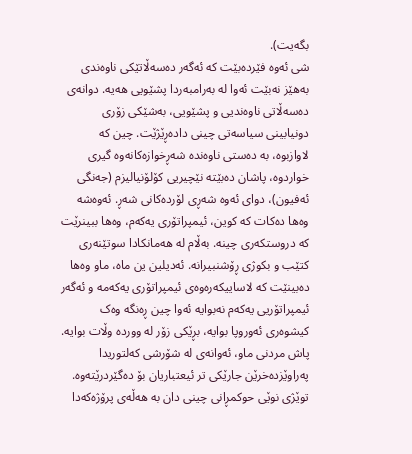بگەیت).
شی ئەوە فێردەبێت کە ئەگەر دەسەڵاتێکی ناوەندی بەهێز نەبێت ئەوا لە بەرامبەردا پشێویی هەیە. دوانەی دەسەڵاتی ناوەندیی و پشێویی، بەشێکی زۆری دونیابینی سیاسەتی چینی دادەڕێژێت. چین کە لاوازبوە، بە دەستی ناوەندە شەڕخوازەکانەوە گیری خواردوە، پاشان دەبێتە نێچیریی کۆلۆنیالیزم (جەنگی ئەفیون)، دوای ئەوە شەڕی لۆردەکانی شەڕ. ئەوەشە وەها دەکات کە کوین، ئیمپراتۆری یەکەم، وەها ببینرێت کە دروستکەری چینە. بەڵام لە هەمانکادا سوتێنەری کتێب و بکوژی ڕۆشنبیرانە. ئەدیلین ین ماه، ماو وەها دەبینێت کە لاساییکەرەوەی ئیمپراتۆری یەکەمە و ئەگەر ئیمپراتۆریی یەکەم نەبوایە ئەوا چین ڕەنگە وەک کیشوەری ئەوروپا بوایە، بڕێکی زۆر لە ووردە وڵات بوایە.
پاش مردنی ماو، ئەوانەی لە شۆرشی کەلتوریدا پەراوێزدەخرێن جارێکی تر ئیعتباریان بۆ دەگێردرێتەوە. توێژی نوێی حوکمڕانی چینی دان بە هەڵەی پرۆژەکەدا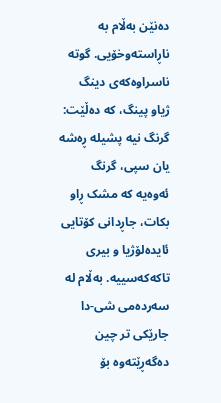دەنێن بەڵام بە ناڕاستەوخۆیی. گوتە ناسراوەکەی دینگ ژیاو پینگ، کە دەڵێت: گرنگ نیە پشیلە ڕەشە یان سپی، گرنگ ئەوەیە کە مشک ڕاو بکات، جاڕدانی کۆتایی ئایدەلۆژیا و بیری تاکەکەسییە. بەڵام لە سەردەمی شی-دا جارێکی تر چین دەگەڕێتەوە بۆ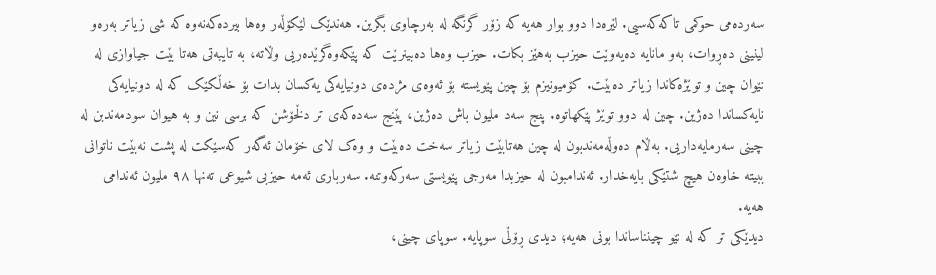سەردەمی حوکمی تاکەکەسیی. لێرەدا دوو بوار هەیە کە زۆر گرنگە لە بەرچاوی بگرین. هەندێک لێکۆڵەر وەها بیردەکەنەوە کە شی زیاتر بەرەو لینینی دەڕوات، بەو مانایە دەیەوێت حیزب بەهێز بکات. حیزب وەها دەبینرێت کە پێکەوەگرێدەریی وڵاتە، بە تایبەتی هەتا بێت جیاوازی لە نێوان چین و توێژەکاندا زیاتر دەبێت. کۆمیونیزم بۆ چین پێویستە بۆ ئەوەی مژدەی دونیایەکی یەکسان بدات بۆ خەڵکێک کە لە دونیایەکی نایەکساندا دەژین. چین لە دوو توێژ پێکهاتوە. پنج سەد ملیون باش دەژین، پێنج سەدەکەی تر دڵخۆشن کە برسی نین و به هیوان سودمەندبن لە چینی سەرمایەداریی. بەڵام دەوڵەمەندبون لە چین هەتابێت زیاتر سەخت دەبێت و وەک لای خۆمان ئەگەر کەسێکت لە پشت نەبێت ناتوانی ببیتە خاوەن هیچ شتێکی بایەخدار. ئەندامبون لە حیزبدا مەرجی پێویستی سەرکەوتنە. سەرباری ئەمە حیزبی شیوعی تەنها ٩٨ ملیون ئەندامی هەیە.
دیدێکی تر کە لە نێو چینناساندا بونی هەیە؛ دیدی ڕۆڵی سوپایە. سوپای چینی،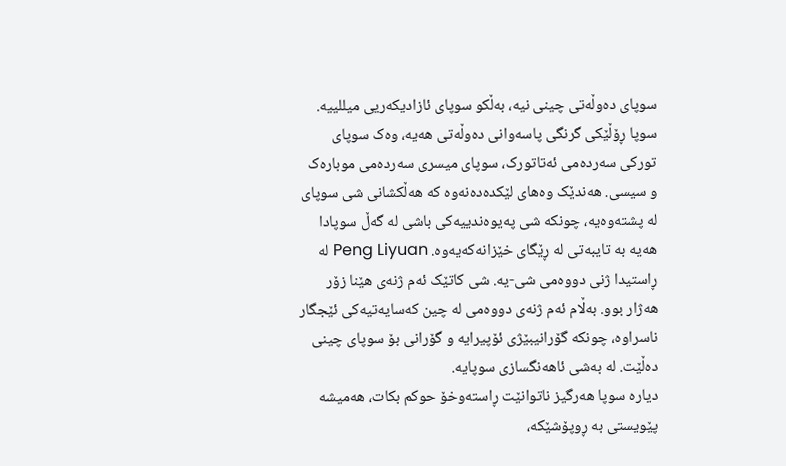سوپای دەوڵەتی چینی نیە، بەڵکو سوپای ئازادیکەریی میللییە. سوپا ڕۆڵێکی گرنگی پاسەوانی دەوڵەتی هەیە، وەک سوپای تورکی سەردەمی ئەتاتورک، سوپای میسری سەردەمی موبارەک و سیسی. هەندێک وەهای لێکدەدەنەوە کە هەڵکشانی شی سوپای لە پشتەوەیە، چونکە شی پەیوەندییەکی باشی لە گەڵ سوپادا هەیە بە تایبەتی لە ڕێگای خێزانەکەیەوە. Peng Liyuan لە ڕاستیدا ژنی دووەمی شی-یە. شی کاتێک ئەم ژنەی هێنا زۆر هەژار بوو. بەڵام ئەم ژنەی دووەمی لە چین کەسایەتیەکی ئێجگار ناسراوە، چونکە گۆرانیبێژی ئۆپیرایە و گۆرانی بۆ سوپای چینی دەڵێت. لە بەشی ئاهەنگسازی سوپایە.
دیارە سوپا هەرگیز ناتوانێت ڕاستەوخۆ حوکم بکات، هەمیشە پێویستی بە ڕوپۆشێکە،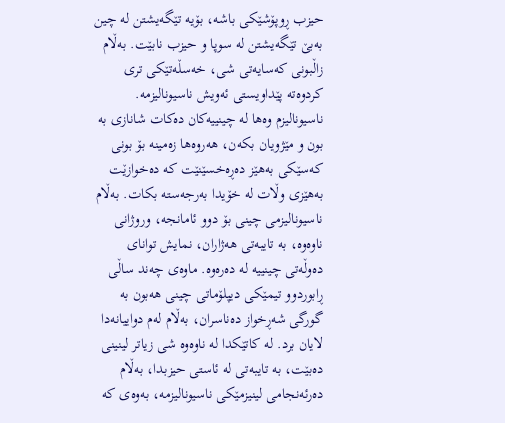حیزب ڕوپۆشێکی باشە، بۆیە تێگەیشتن لە چین بەبێ تێگەیشتن لە سوپا و حیزب نابێت. بەڵام زاڵبونی کەسایەتی شی، خەسڵەتێکی تری کردوەتە پێداویستی ئەویش ناسیونالیزمە. ناسیونالیزم وەها لە چینییەکان دەکات شانازی بە بون و مێژویان بکەن، هەروەها زەمینە بۆ بونی کەسێکی بەهێز دەڕەخسێنێت کە دەخوازێت بەهێزی وڵات لە خۆیدا بەرجەستە بکات. بەڵام ناسیونالیزمی چینی بۆ دوو ئامانجە، وروژانی ناوەوە، بە تایبەتی هەژاران، نمایش توانای دەوڵەتی چینییە لە دەرەوە. ماوەی چەند ساڵی ڕابوردوو تیمێکی دیپلۆماتی چینی هەبون بە گورگی شەڕخواز دەناسران، بەڵام لەم دواییانەدا لایان برد. لە کاتێکدا لە ناوەوە شی زیاتر لینینی دەبێت، بە تایبەتی لە ئاستی حیزبدا، بەڵام دەرئەنجامی لینیزمێکی ناسیونالیزمە، بەوەی کە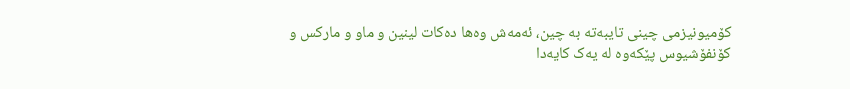کۆمیونیزمی چینی تایبەتە بە چین، ئەمەش وەها دەکات لینین و ماو و مارکس و کۆنفۆشیوس پێکەوە لە یەک کایەدا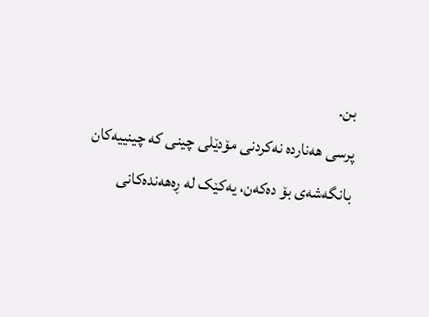بن.
پرسی هەناردە نەکردنی مۆدێلی چینی کە چینییەکان بانگەشەی بۆ دەکەن، یەکێک لە ڕەهەندەکانی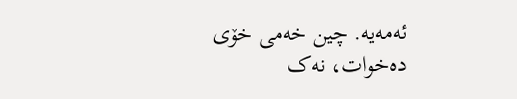ئەمەیە. چین خەمی خۆی دەخوات، نەک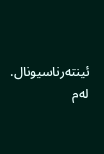ئینتەرناسیونال. لەم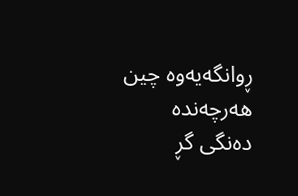ڕوانگەیەوە چین هەرچەندە دەنگی گڕ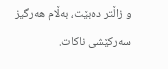و زاڵتر دەبێت، بەڵام هەرگیز سەرکێشی ناکات.